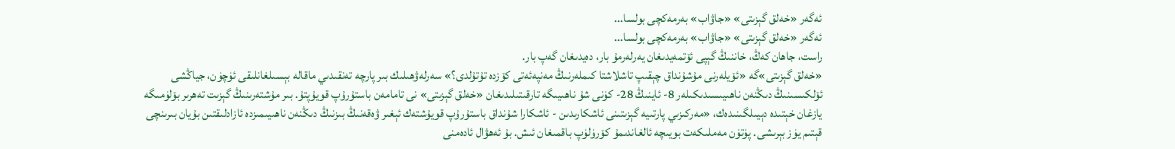ئەگەر «خەلق گېزىتى» «جاۋاب» بەرمەكچى بولسا...
ئەگەر «خەلق گېزىتى» «جاۋاب» بەرمەكچى بولسا...
راست، جاھان كەڭ، خاننىڭ گېپى ئۆتمەيدىغان يەرلەرمۇ بار، دەيدىغان گەپ بار.
«خەلق گېزىتى»گە «ئۆيلەرنى مۇشۇنداق چېقىپ تاشلاشتا كىملەرنىڭ مەنپەئەتى كۆزدە تۇتۇلدى؟» سەرلەۋھىلىك بىر پارچە تەنقىدىي ماقالە بېسىلغانلىقى ئۈچۈن، جياڭشى ئۆلكىسىنىڭ دىڭنەن ناھىيىسىدىكىلەر 8- ئاينىڭ 28- كۈنى شۇ ناھىيىگە تارقىتىلىدىغان «خەلق گېزىتى» نى تامامەن باستۇرۇپ قويۇپتۇ. بىر مۇشتەرىنىڭ گېزىت تەھرىر بۆلۈمىگە يازغان خېتىدە دېيىلگىنىدەك، «مەركىزىي پارتىيە گېزىتىنى ئاشكارىدىن - ئاشكارا شۇنداق باستۇرۇپ قويۇشتەك ئېغىر ۋەقەنىڭ بىزنىڭ دىڭنەن ناھىيىمىزدە ئازادلىقتىن بۇيان بىرىنچى قېتىم يۈز بېرىشى. پۈتۈن مەملىكەت بويىچە ئالغاندىمۇ كۆرۈلۈپ باقمىغان ئىش. بۇ ئەھۋال ئادەمنى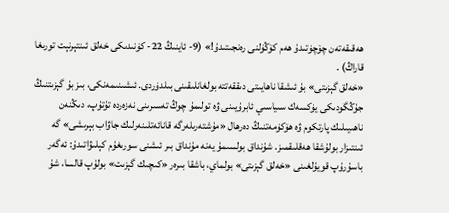ھەقىقەتەن چۆچۈتىدۇ ھەم كۆڭۈلنى رەنجىتىدۇ!» (9- ئاينىڭ 22- كۈنىدىكى خەلق ئىنتېرنېت تورىغا قاراڭ) .
«خەلق گېزىتى» بۇ ئىشقا ناھايىتى دىققەتتە بولغانلىقىنى بىلدۈردى. ئىشىنىمەنكى، بىز بۇ گېزىتنىڭ جۇڭگودىكى يۈكسەك سىياسىي ئابرۇيىنى ۋە تولىمۇ چوڭ تەسىرىنى نەزەردە تۇتۇپ، دىڭنەن ناھىيىلىك پارتكوم ۋە ھۆكۈمەتنىڭ دەرھال «مۇشتەرىلەرگە قانائەتلىنەرلىك جاۋاب بېرىشى» گە ئىنتىزار بولۇشقا ھەقلىقمىز. شۇنداق بولسىمۇ يەنە مۇنداق بىر ئىشنى سورىغۇم كېلىۋاتىدۇ: ئەگەر باسۇرۇپ قويۇلغىنى «خەلق گېزىتى» بولماي، باشقا بىرەر «كىچىك گېزىت» بولۇپ قالسا، شۇ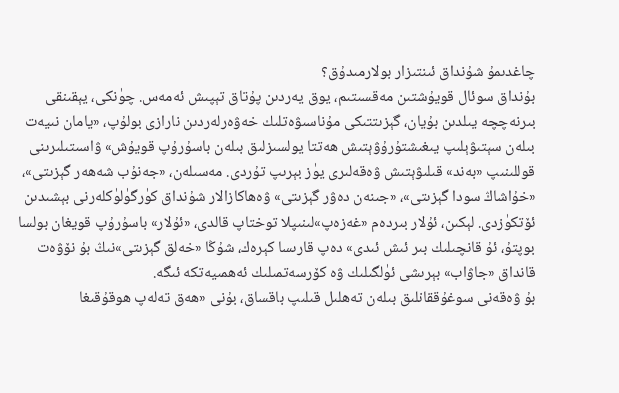چاغدىمۇ شۇنداق ئىنتىزار بولارمىدۇق؟
بۇنداق سوئال قويۇشتىن مەقسىتىم، يوق يەردىن پۇتاق تېپىش ئەمەس. چۈنكى، يېقىنقى بىرنەچچە يىلدىن بۇيان، گېزىتتىكى مۇناسىۋەتلىك خەۋەرلەردىن نارازى بولۇپ، «يامان نىيەت بىلەن سېتىۋېلىپ يىغىشتۇرۇۋېتىش ھەتتا يولسىزلىق بىلەن باسۇرۇپ قويۇش» ۋاسىتىلىرىنى قوللىنىپ «بەند» قىلىۋېتىش ۋەقەلىرى يۈز بېرىپ تۇردى. مەسىلەن، «جەنۇب شەھەر گېزىتى»، «خۇاشاڭ سودا گېزىتى»، «جىنەن دەۋر گېزىتى» ۋەھاكازالار شۇنداق كۈرگۈلۈكلەرنى بېشىدىن ئۆتكۈزدى. لېكىن، ئۇلار بىردەم «غەزەپ»لىنىپلا توختاپ قالدى، «ئۇلار» باسۇرۇپ قويغان بولسا بوپتۇ، ئۇ قانچىلىك بىر ئىش ئىدى» دەپ قارىسا كېرەك، شۇڭا «خەلق گېزىتى»نىڭ بۇ نۆۋەت قانداق «جاۋاب» بېرىشى ئۈلگىلىك ۋە كۆرسەتمىلىك ئەھمىيەتكە ئىگە.
بۇ ۋەقەنى سوغۇققانلىق بىلەن تەھلىل قىلىپ باقساق، بۇنى «ھەق تەلەپ ھوقۇقىغا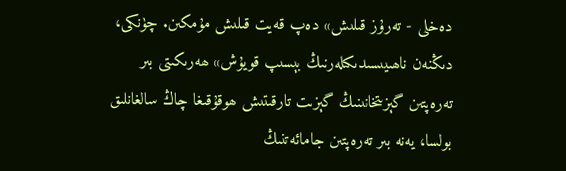دەخلى - تەرۇز قىلىش» دەپ قەيت قىلىش مۇمكىن. چۈنكى، دىڭنەن ناھىيىسىدىكىلەرنىڭ بېسىپ قويۇش» ھەرىكىتى بىر تەرەپتىن گېزىتخانىنىڭ گېزىت تارقىتىش ھوقۇقىغا چاڭ سالغانلىق بولسا، يەنە بىر تەرەپتىن جامائەتنىڭ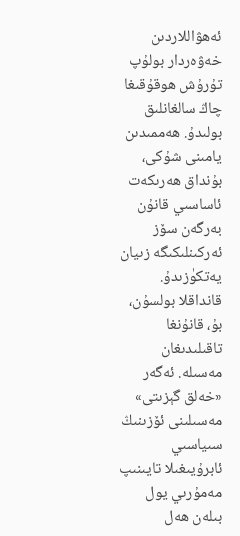ئەھۋاللاردىن خەۋەردار بولۇپ تۇرۇش ھوقۇقىغا چاڭ سالغانلىق بولىدۇ. ھەممىدىن يامىنى شۇكى، بۇنداق ھەرىكەت ئاساسىي قانۇن بەرگەن سۆز ئەركىنلىكىگە زىيان يەتكۈزىدۇ. قانداقلا بولسۇن، بۇ، قانۇنغا تاقىلىدىغان مەسىلە. ئەگەر «خەلق گېزىتى» مەسىلىنى ئۆزىنىڭ سىياسىي ئابرۇيىغىلا تايىنىپ مەمۇرىي يول بىلەن ھەل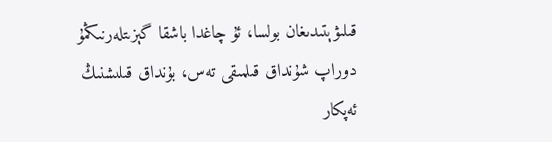قىلىۋېتىدىغان بولسا، ئۇ چاغدا باشقا گېزىتلەرنىڭمۇ دوراپ شۇنداق قىلمىقى تەس، بۇنداق قىلىشنىڭ ئەپكار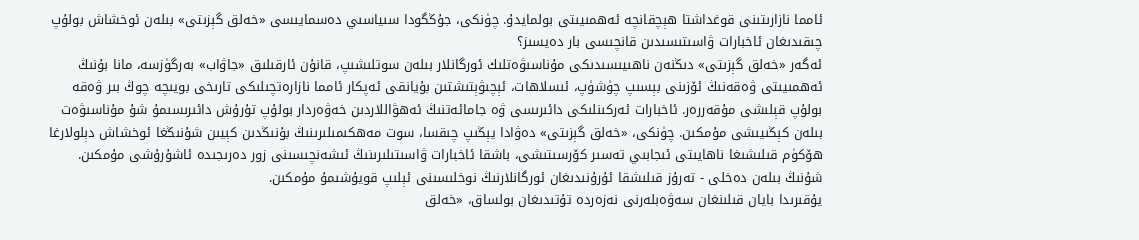ئامما نازارىتىنى قوغداشتا ھېچقانچە ئەھمىيىتى بولمايدۇ. چۈنكى، جۇڭگودا سىياسىي دەسمايىسى «خەلق گېزىتى» بىلەن ئوخشاش بولۇپ چىقىدىغان ئاخبارات ۋاسىتىسىدىن قانچىسى بار دەيسىز؟
ئەگەر «خەلق گېزىتى» دىڭنەن ناھىيىسىدىكى مۇناسىۋەتلىك ئورگانلار بىلەن سوتلىشىپ، قانۇن ئارقىلىق «جاۋاب» بەرگۈزسە، مانا بۇنىڭ ئەھمىيىتى ۋەقەنىڭ ئۆزىنى بېسىپ چۈشۈپ، ئىسلاھات، ئېچىۋېتىشتىن بۇيانقى ئەپكار ئامما نازارەتچىلىكى تارىخى بويىچە چوڭ بىر ۋەقە بولۇپ قېلىشى مۇقەررەر. ئاخبارات ئەركىنلىكى دائىرىسى ۋە جامائەتنىڭ ئەھۋاللاردىن خەۋەردار بولۇپ تۇرۇش دائىرىسىمۇ شۇ مۇناسىۋەت بىلەن كېڭىيىشى مۇمكىن. چۈنكى، «خەلق گېزىتى» دەۋادا يېڭىپ چىقسا، سوت مەھكىمىلىرىنىڭ بۇنىڭدىن كېيىن شۇنىڭغا ئوخشاش دېلولارغا ھۆكۈم قىلىشىغا ناھايىتى ئىجابىي تەسىر كۆرسىتىشى، باشقا ئاخبارات ۋاسىتىلىرىنىڭ ئىشەنچىسىنى زور دەرىجىدە ئاشۇرۇشى مۇمكىن. شۇنىڭ بىلەن دەخلى - تەرۇز قىلىشقا ئۇرۇنىدىغان ئورگانلارنىڭ نوخلىسىنى ئېلىپ قويۇشىمۇ مۇمكىن.
يۇقىرىدا بايان قىلىنغان سەۋەبلەرنى نەزەردە تۇتىدىغان بولساق، «خەلق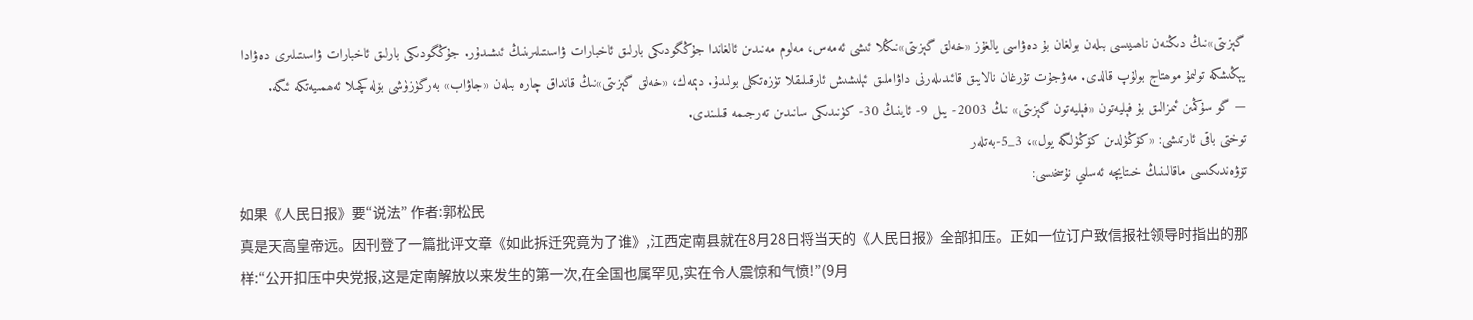گېزىتى»نىڭ دىڭنەن ناھىيىسى بىلەن بولغان بۇ دەۋاسى يالغۇز «خەلق گېزىتى»نىڭلا ئىشى ئەمەس، مەلوم مەنىدىن ئالغاندا جۇڭگودىكى بارلىق ئاخبارات ۋاسىتىلىرىنىڭ ئىشىدۇر. جۇڭگودىكى بارلىق ئاخبارات ۋاسىتىلىرى دەۋادا يېڭىشكە تولىمۇ موھتاج بولۇپ قالدى. مەۋجۇت تۇرغان نالايىق قائىدىلەرنى داۋاملىق ئېلىشىش ئارقىلىقلا تۈزەتكىلى بولىدۇ. دېمەك، «خەلق گېزىتى»نىڭ قانداق چارە بىلەن «جاۋاب» بەرگۈزۈشى بۆلەكچىلا ئەھمىيەتكە ئىگە.
— گو سۇڭمىن ئىمزالىق بۇ فېليەتون «فېليەتون گېزىتى» نىڭ 2003- يىل 9- ئاينىڭ 30- كۈنىدىكى سانىدىن تەرجىمە قىلىندى.
توختى باقى ئارتىشى: «كۆڭۈلدىن كۆڭۈلگە يول»، 3_5-بەتلەر
تۆۋەندىكىسى ماقالىنىڭ خىتايچە ئەسلىي نۇسخىسى:
如果《人民日报》要“说法” 作者:郭松民
真是天高皇帝远。因刊登了一篇批评文章《如此拆迁究竟为了谁》,江西定南县就在8月28日将当天的《人民日报》全部扣压。正如一位订户致信报社领导时指出的那样:“公开扣压中央党报,这是定南解放以来发生的第一次,在全国也属罕见,实在令人震惊和气愤!”(9月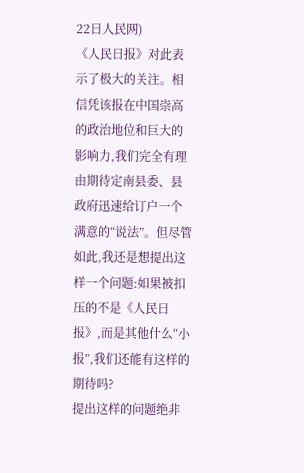22日人民网)
《人民日报》对此表示了极大的关注。相信凭该报在中国崇高的政治地位和巨大的影响力,我们完全有理由期待定南县委、县政府迅速给订户一个满意的“说法”。但尽管如此,我还是想提出这样一个问题:如果被扣压的不是《人民日报》,而是其他什么“小报”,我们还能有这样的期待吗?
提出这样的问题绝非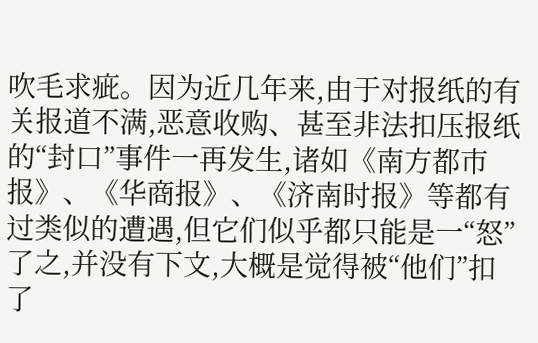吹毛求疵。因为近几年来,由于对报纸的有关报道不满,恶意收购、甚至非法扣压报纸的“封口”事件一再发生,诸如《南方都市报》、《华商报》、《济南时报》等都有过类似的遭遇,但它们似乎都只能是一“怒”了之,并没有下文,大概是觉得被“他们”扣了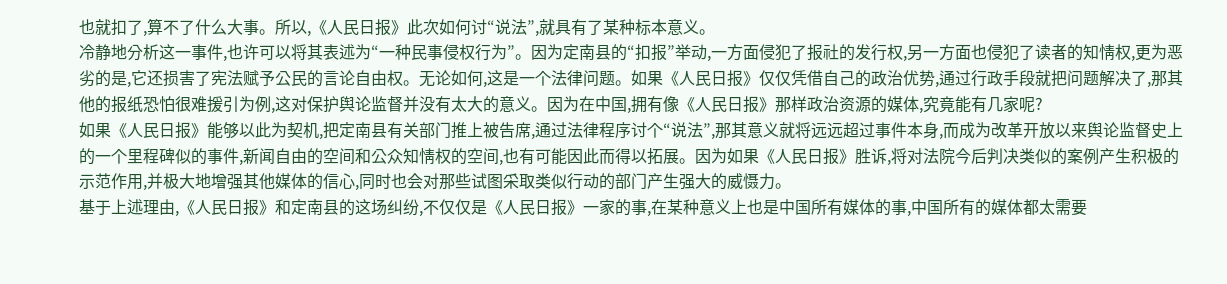也就扣了,算不了什么大事。所以,《人民日报》此次如何讨“说法”,就具有了某种标本意义。
冷静地分析这一事件,也许可以将其表述为“一种民事侵权行为”。因为定南县的“扣报”举动,一方面侵犯了报社的发行权,另一方面也侵犯了读者的知情权,更为恶劣的是,它还损害了宪法赋予公民的言论自由权。无论如何,这是一个法律问题。如果《人民日报》仅仅凭借自己的政治优势,通过行政手段就把问题解决了,那其他的报纸恐怕很难援引为例,这对保护舆论监督并没有太大的意义。因为在中国,拥有像《人民日报》那样政治资源的媒体,究竟能有几家呢?
如果《人民日报》能够以此为契机,把定南县有关部门推上被告席,通过法律程序讨个“说法”,那其意义就将远远超过事件本身,而成为改革开放以来舆论监督史上的一个里程碑似的事件,新闻自由的空间和公众知情权的空间,也有可能因此而得以拓展。因为如果《人民日报》胜诉,将对法院今后判决类似的案例产生积极的示范作用,并极大地增强其他媒体的信心,同时也会对那些试图采取类似行动的部门产生强大的威慑力。
基于上述理由,《人民日报》和定南县的这场纠纷,不仅仅是《人民日报》一家的事,在某种意义上也是中国所有媒体的事,中国所有的媒体都太需要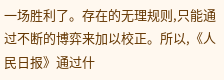一场胜利了。存在的无理规则,只能通过不断的博弈来加以校正。所以,《人民日报》通过什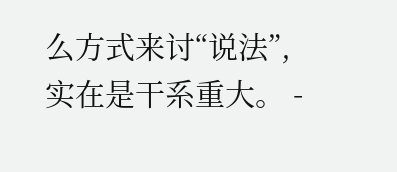么方式来讨“说法”,实在是干系重大。 -